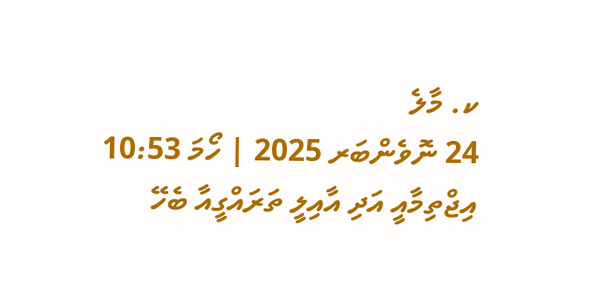ކ. މާލެ
24 ނޮވެންބަރ 2025 | ހޯމަ 10:53
އިޖްތިމާއީ އަދި އާއިލީ ތަރައްގީއާ ބެހޭ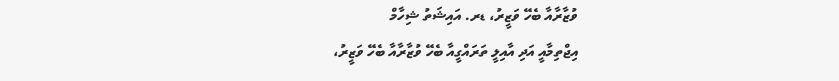ވުޒާރާއާ ބެހޭ ވަޒީރު، ޑރ. އައިޝަތު ޝިހާމް
އިޖްތިމާއީ އަދި އާއިލީ ތަރައްގީއާ ބެހޭ ވުޒާރާއާ ބެހޭ ވަޒީރު،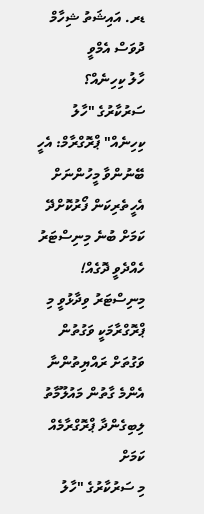ޑރ. އައިޝަތު ޝިހާމް
ދުވަސް އެމްވީ
ހާލު ކިހިނެއް؟
ސަރުކާރުގެ "ހާލު ކިހިނެއް" ޕްރޮގްރާމް: އެހީ ބޭނުންވާ މީހުންނަށް އެހީތެރިކަން ފޯރުކޮށްދޭ ކަމަށް ބުނެ މިނިސްޓަރު ހެއްދެވީ ދޮގެއް!
މިނިސްޓަރު ވިދާޅުވީ މި ޕްރޮގްރާމަކީ ވަގުތުން ވަގުތަށް ރައްޔިތުންނާ އެންމެ ގާތުން މައުލޫމާތު ލިބިގެންދާ ޕްރޮގްރާމެއް ކަމަށް
މި ސަރުކާރުގެ "ހާލު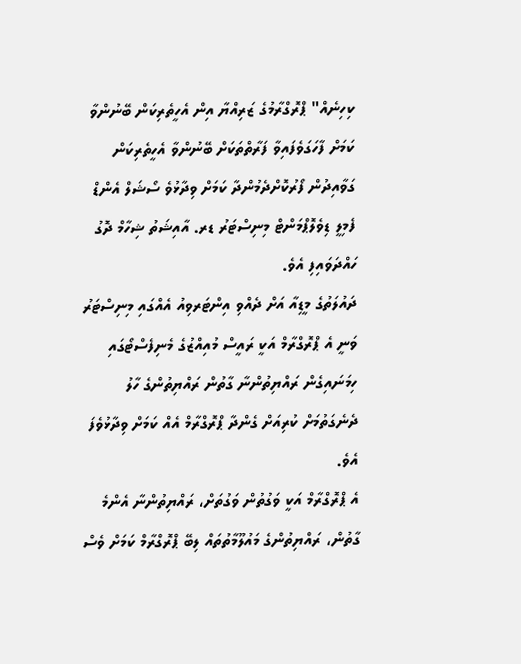ކިހިނެއް" ޕްރޮގްރާމުގެ ޒަރިއްޔާ އިން އެހީތެރިކަން ބޭނުންވާ ކަމަށް ފާހަގަވެފައިވާ ފަރާތްތަކަށް ބޭނުންވާ އެހީތެރިކަން ގަވާއިދުން ފޯރުކޮށްދެމުންދާ ކަމަށް ވިދާޅުވެ ސޯޝަލް އެންޑް ފެމިލީ ޑިވެލޮޕްމަންޓް މިނިސްޓަރު ޑރ. އާއިޝަތު ޝިހާމް ދޮގު ހައްދަވައިފި އެވެ.
ދައުލަތުގެ މީޑިއާ އަށް ދެއްވި އިންޓަރވިއު އެއްގައި މިނިސްޓަރު ވަނީ އެ ޕްރޮގްރާމް އަކީ ރައީސް މުއިއްޒުގެ މެނިފެސްޓޯގައި ހިމަނައިގެން ރައްޔިތުންނާ ގާތުން ރައްޔިތުންގެ ހާލު ދެނެގަތުމަށް ކުރިއަށް ގެންދާ ޕްރޮގްރާމް އެއް ކަމަށް ވިދާޅުވެފަ އެވެ.
އެ ޕްރޮގްރާމް އަކީ ވަގުތުން ވަގުތަށް، ރައްޔިތުންނާ އެންމެ ގާތުން، ރައްޔިތުންގެ މައުލޫމާތުތައް ލިބޭ ޕްރޮގްރާމް ކަމަށް ވެސް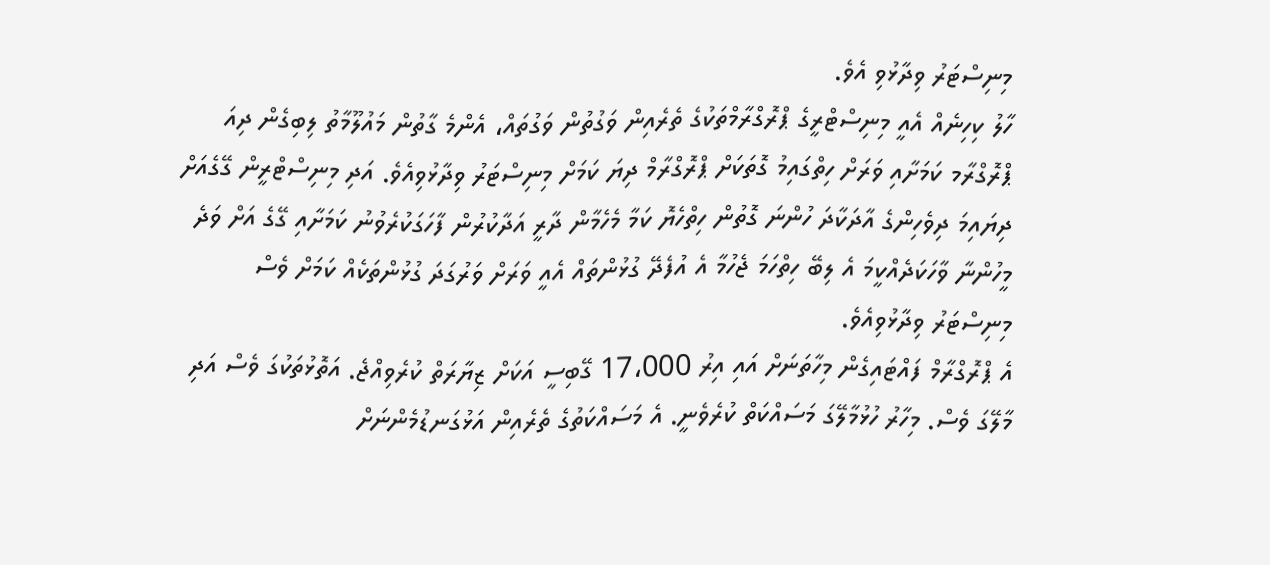މިނިސްޓަރު ވިދާޅުވި އެވެ.
ހާލު ކިހިނެއް އެއީ މިނިސްޓްރީގެ ޕްރޮގްރާމްތަކުގެ ތެރެއިން ވަގުތުން ވަގުތައް، އެންމެ ގާތުން މައުލޫމާތު ލިބިގެން ދިއަ ޕްރޮގްރާމ ކަމަށާއި ވަރަށް ހިތްގައިމު ގޮތަކަށް ޕްރޮގްރާމް ދިޔަ ކަމަށް މިނިސްޓަރު ވިދާޅުވިއެވެ. އަދި މިނިސްޓްރީން ގޭގެއަށް ދިޔައިމަ ދިވެހިންގެ އާދަކާދަ ހުންނަ ގޮތުން ހިތްހެޔޮ ކަމާ މެހެމާން ދާރީ އަދާކުރުން ފާހަގަކުރެވުނު ކަމަށާއި ގޭގެ އަށް ވަދެ މީހުންނާ ވާހަކަދެއްކީމަ އެ ލިބޭ ހިތްހަމަ ޖެހުމާ އެ އުފެދޭ ގުޅުންތައް އެއީ ވަރަށް ވަރުގަދަ ގުޅުންތަކެއް ކަމަށް ވެސް މިނިސްޓަރު ވިދާޅުވިއެވެ.
އެ ޕްރޮގްރާމް ފައްޓައިގެން މިހާތަނަށް އައި އިރު 17،000 ގޭބިސީ އަކަށް ޒިޔާރަތް ކުރެވިއްޖެ. އަތޮޅުތަކުގަ ވެސް އަދި މާލޭގަ ވެސް. މިހާރު ހުޅުމާލޭގަ މަސައްކަތް ކުރެވެނީ. އެ މަސައްކަތުގެ ތެރެއިން އަޅުގަނޑުމެންނަށް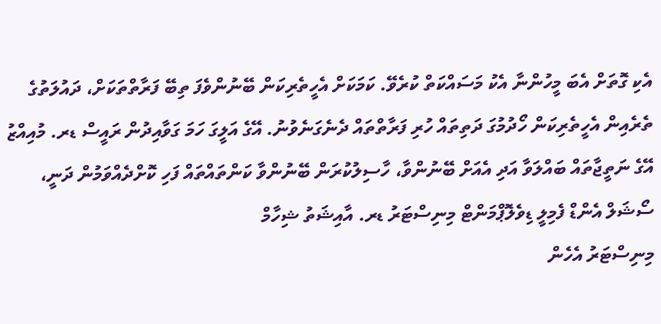އެކި ގޮތަށް އެބަ މީހުންނާ އެކު މަސައްކަތް ކުރެވޭ. ކަމަކަށް އެހީތެރިކަން ބޭނުންވެފަ ތިބޭ ފަރާތްތަކަށް، ދައުލަތުގެ ތެރެއިން އެހީތެރިކަން ހޯދުމުގަ ދަތިތައް ހުރި ފަރާތްތައް ދެނެގަނެވުނު. އޭގެ އަލީގަ ހަމަ ގަވާއިދުން ރައީސް ޑރ. މުއިއްޒު އޭގެ ނަތީޖާތައް ބައްލަވާ އަދި އެއަށް ބޭނުންވާ، ހާސިލުކުރަން ބޭނުންވާ ކަންތައްތައް ފަހި ކޮށްދެއްވަމުން ދަނީ،
ސޯޝަލް އެންޑް ފެމިލީ ޑިވެލޮޕްމަންޓް މިނިސްޓަރު ޑރ. އާއިޝަތު ޝިހާމް
މިނިސްޓަރު އެހެން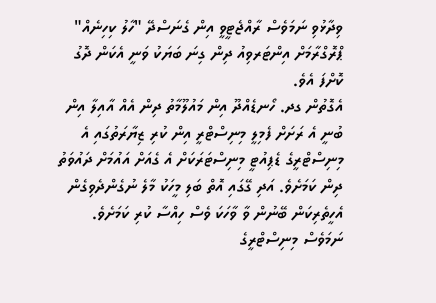ވިދާޅުވި ނަމަވެސް ރާއްޖެޓީވީ އިން ގެނަސްދޭ "ހާލު ކިހިނެއް" ޕްރޮގްރާމަށް އިންޓަރވިއު ދިން ގިނަ ބަޔަކު ވަނީ އެކަން ދޮގު ކޮށްފަ އެވެ.
އެގޮތުން ގދ. ހޯނޑެއްދޫ އިން މައުލޫމާތު ދިން އެއް އާއިލާ އިން ބުނީ އެ ރަށަށް ފެމިލީ މިނިސްޓްރީ އިން ކުރި ޒިޔާރަތުގައި އެ މިނިސްޓްރީގެ ޑެޕިއުޓީ މިނިސްޓަރަކަށް އެ ގެއަށް އައުމަށް ދައުވަތު ދިން ކަމަށެވެ. އަދި ގޭގައި އޮތް ބަލި މީހަކު މާލެ ނުގެންދެވިގެން އެހީތެރިކަން ބޭނުން ވާ ވާހަކަ ވެސް ހިއްސާ ކުރި ކަމަށެވެ.
ނަމަވެސް މިނިސްޓްރީގެ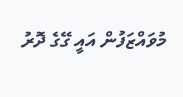މުވައްޒަފުން އައީ ގޭގެ ދޮރު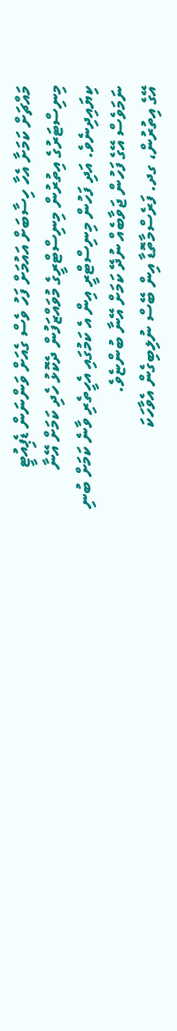މައްޗަށް ކަމަށާ އެހާ ހިސާބަށް އައުމަށް ފަހު ވެސް ގެއަށް ވަންނަން ޑެޕިއުޓީ މިނިސްޓަރުގެ އިތުރުން މިނިސްޓްރީގެ މުވައްޒަފުން ދެކޮޅު ހެދި ކަމަށް އޭނާ ކިޔައިދިނެވެ. އަދި ފަހުން މިނިސްޓްރީ އިން އެ ކަމުގައި އެހީތެރި ވާނެ ކަމަށް ބުނި ނަމަވެސް އޭގެ ފަހުން ޖަވާބެއް ނުދޭ ކަމަށް އޭނާ ބުންޏެވެ.
އޭގެ އިތުރުން، ގދ. ފަރެސްމާތޮޑާ އިން ބޭސް ނުލިބިގެން އެވާހަކަ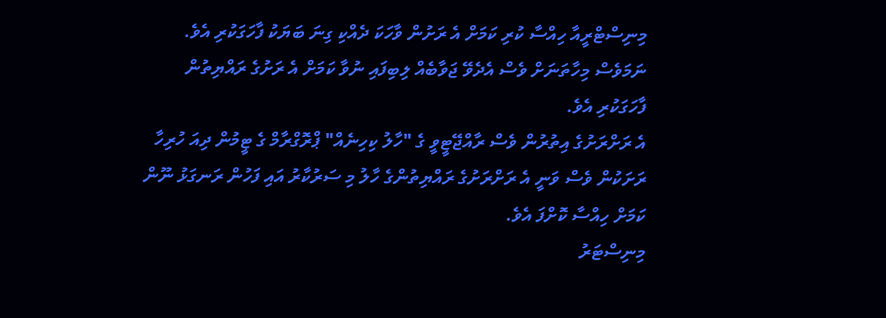މިނިސްޓްރީއާ ހިއްސާ ކުރި ކަމަށް އެ ރަށުން ވާހަކަ ދެއްކި ގިނަ ބަޔަކު ފާހަގަކުރި އެވެ. ނަމަވެސް މިހާތަނަށް ވެސް އެދެވޭ ޖަވާބެއް ލިބިފައި ނުވާ ކަމަށް އެ ރަށުގެ ރައްޔިތުން ފާހަގަކުރި އެވެ.
އެ ރަށްރަށުގެ އިތުރުން ވެސް ރާއްޖޭޓީވީ ގެ "ހާލު ކިހިނެއް" ޕްރޮގްރާމް ގެ ޓީމުން ދިއަ ހުރިހާ ރަށަކުން ވެސް ވަނީ އެ ރަށްރަށުގެ ރައްޔިތުންގެ ހާލު މި ސަރުކާރު އައި ފަހުން ރަނގަޅު ނޫން ކަމަށް ހިއްސާ ކޮށްފަ އެވެ.
މިނިސްޓަރު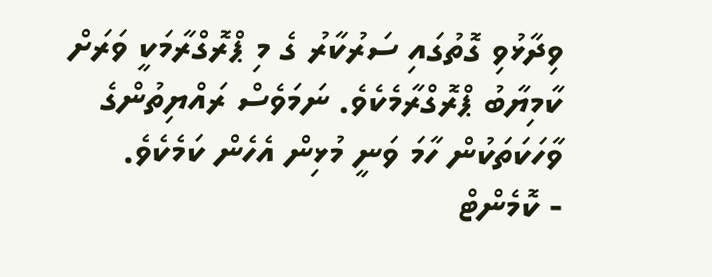ވިދާޅުވި ގޮތުގައި ސަރުކާރު ގެ މި ޕްރޮގްރާމަކީ ވަރަށް ކާމިޔާބު ޕްރޮގްރާމެކެވެ. ނަމަވެސް ރައްޔިތުންގެ ވާހަކަތަކުން ހާމަ ވަނީ މުޅިން އެހެން ކަމެކެވެ.
- ކޮމެންޓް